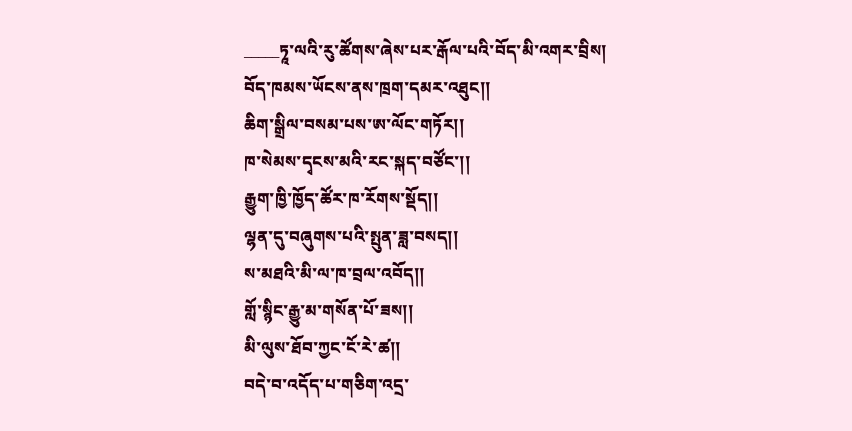_____ཏཱ་ལའི་རུ་ཚོགས་ཞེས་པར་རྒོལ་པའི་བོད་མི་འགར་བྲིས།
བོད་ཁམས་ཡོངས་ནས་ཁྲག་དམར་འཐུང།།
ཆིག་སྒྲིལ་བསམ་པས་ཨ་ལོང་གཏོར།།
ཁ་སེམས་དྭངས་མའི་རང་སྐད་བཙོང་།།
རྒྱུག་ཁྱི་ཁྱོད་ཚོར་ཁ་རོགས་སྡོད།།
ལྷན་དུ་བཞུགས་པའི་སྤུན་ཟླ་བསད།།
ས་མཐའི་མི་ལ་ཁ་བྲལ་འབོད།།
གློ་སྙིང་རྒྱུ་མ་གསོན་པོ་ཟས།།
མི་ལུས་ཐོབ་ཀྱང་ངོ་རེ་ཚ།།
བདེ་བ་འདོད་པ་གཅིག་འདྲ་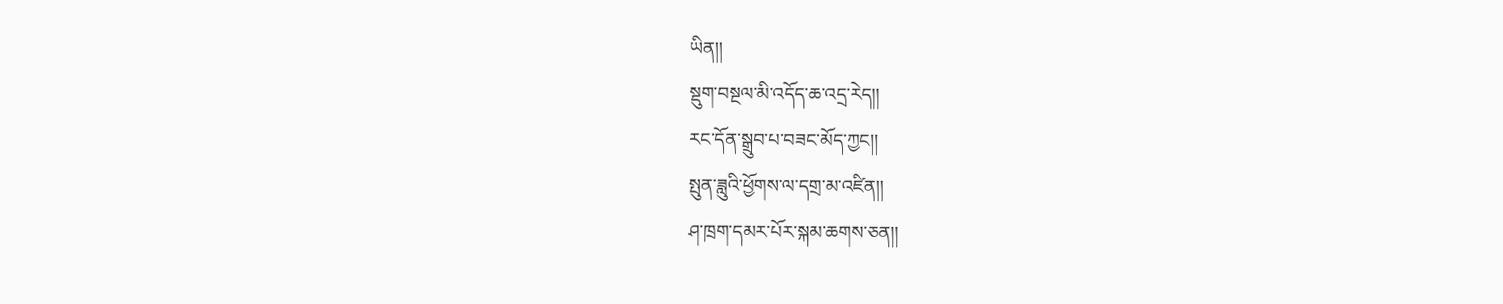ཡིན།།
སྡུག་བསྔལ་མི་འདོད་ཆ་འདྲ་རེད།།
རང་དོན་སྒྲུབ་པ་བཟང་མོད་ཀྱང།།
སྤུན་ཟླུའི་ཕྱོགས་ལ་དགྲ་མ་འཛིན།།
ཤ་ཁྲག་དམར་པོར་སྐམ་ཆགས་ཅན།།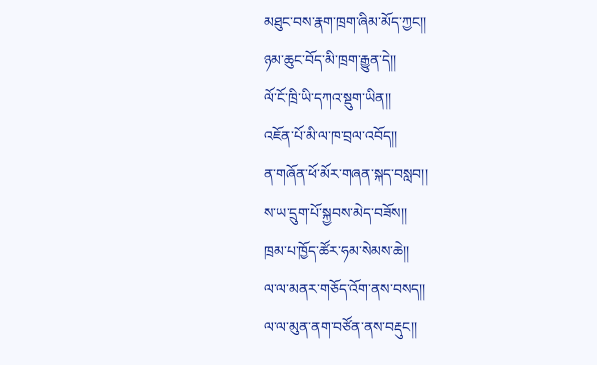མཐུང་བས་རྣག་ཁྲག་ཞིམ་མོད་ཀྱང།།
ཉམ་ཆུང་བོད་མི་ཁྲག་རྒྱུན་དེ།།
ལོ་ངོ་ཁྲི་ཡི་དཀའ་སྡུག་ཡིན།།
འཇོན་པོ་མི་ལ་ཁ་བྲལ་འབོད།།
ན་གཞོན་ཕོ་མོར་གཞན་སྐད་བསླབ།།
ས་ཡ་དྲུག་པོ་སྐྱབས་མེད་བཟོས།།
ཁྲམ་པ་ཁྱོད་ཚོར་ཧམ་སེམས་ཆེ།།
ལ་ལ་མནར་གཅོད་འོག་ནས་བསད།།
ལ་ལ་མུན་ནག་བཙོན་ནས་བརྡུང།།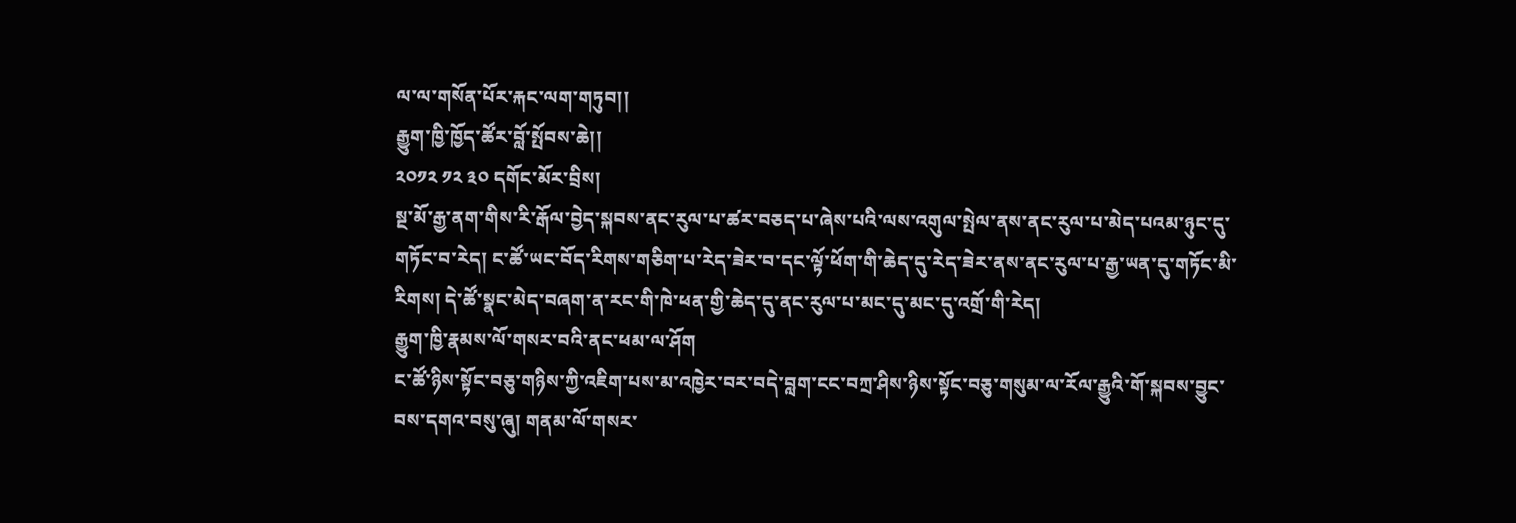ལ་ལ་གསོན་པོར་རྐང་ལག་གཏུབ།།
རྒྱུག་ཁྱི་ཁྱོད་ཚོར་བློ་སྤོབས་ཆེ།།
༢༠༡༢ ༡༢ ༣༠ དགོང་མོར་བྲིས།
སྔ་མོ་རྒྱ་ནག་གིས་རི་རྒོལ་བྱེད་སྐབས་ནང་རུལ་པ་ཚར་བཅད་པ་ཞེས་པའི་ལས་འགུལ་སྤེལ་ནས་ནང་རུལ་པ་མེད་པའམ་ཉུང་དུ་གཏོང་བ་རེད། ང་ཚོ་ཡང་བོད་རིགས་གཅིག་པ་རེད་ཟེར་བ་དང་ལྟོ་ཕོག་གི་ཆེད་དུ་རེད་ཟེར་ནས་ནང་རུལ་པ་རྒྱ་ཡན་དུ་གཏོང་མི་རིགས། དེ་ཚོ་སྣང་མེད་བཞག་ན་རང་གི་ཁེ་ཕན་གྱི་ཆེད་དུ་ནང་རུལ་པ་མང་དུ་མང་དུ་འགྲོ་གི་རེད།
རྒྱུག་ཁྱི་རྣམས་ལོ་གསར་བའི་ནང་ཕམ་ལ་ཤོག
ང་ཚོ་ཉིས་སྟོང་བཅུ་གཉིས་ཀྱི་འཇིག་པས་མ་འཁྱེར་བར་བདེ་བླག་ངང་བཀྲ་ཤིས་ཉིས་སྟོང་བཅུ་གསུམ་ལ་རོལ་རྒྱུའི་གོ་སྐབས་བྱུང་བས་དགའ་བསུ་ཞུ། གནམ་ལོ་གསར་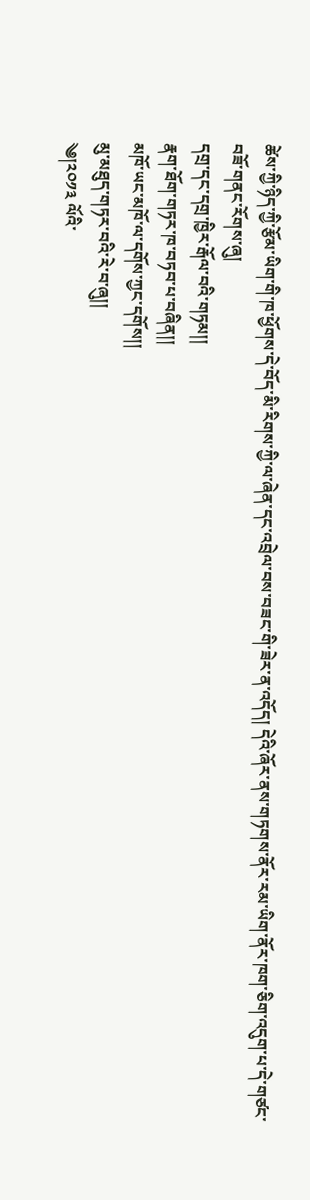ཚེས་ཀྱི་ཉིད་ཀྱི་རྩོམ་ཡིག་གི་ཁ་ཕྱོགས་དེ་བོད་མི་རིགས་ཀྱི་ལ་ཞེན་དང་འབྲེལ་བས་བཟང་གི་ཟེར་ན་འདོད། དེའི་ཞོར་ནས་གཏགས་ནོར་རམ་ཡིག་ནོར་ཁག་ཅིག་འདུག་པ་དེ་གཙང་བཟོ་གནང་རོགས་ཞུ།
དགྲ་དང་དགྲ་ཁྱིར་རྒོལ་བའི་གཏམ།།
རྣག་ཐོག་གཏར་ཁ་བཏབ་པ་བཞིན།།
མཁོ་ཡང་མཁོ་ལ་དགོས་ཀྱང་དགོས།།
མུ་མཐུད་གཏར་བའི་རེ་བ་ཞུ།།
༄།༢༠༡༣ ལོའི་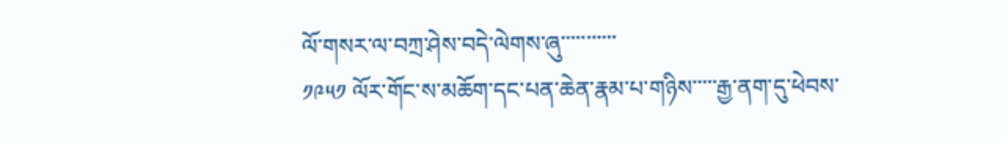ལོ་གསར་ལ་བཀྲ་ཤེས་བདེ་ལེགས་ཞུ་་་་་་་་་་་
༡༩༥༡ ལོར་གོང་ས་མཆོག་དང་པན་ཆེན་རྣམ་པ་གཉིས་་་་་རྒྱ་ནག་དུ་ཕེབས་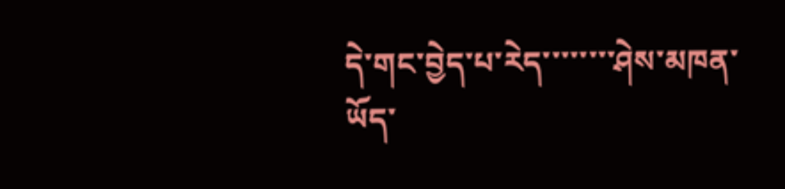དེ་གང་བྱེད་པ་རེད་་་་་་་་ཤེས་མཁན་ཡོད་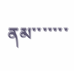ནམ་་་་་་་